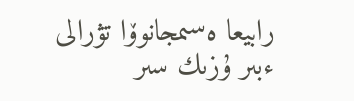رابيعا ەسىمجانوۆا تۋرالى ءبىر ۇزىك سىر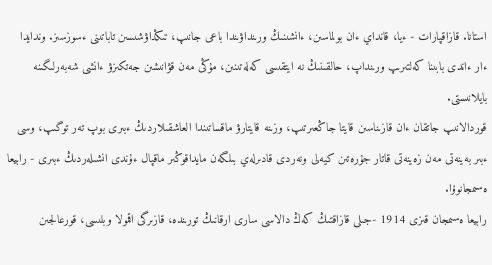استانا. قازاقپارات - ءيا، قانداي ءان بولماسىن، ءانشىنىڭ ورىنداۋىندا باعى جانىپ، تىڭداۋشىسىن تاباتىنى ءسوزسىز. وندايدا ءار ءاندى بابىنا كەلتىرىپ ورىنداپ، حالقىنىڭ نە ايتقىسى كەلەتىنىن، مۇڭى مەن قۋانىشىن جەتكىزۋ ءانشى شەبەرلىگىنە بايلانىستى.
قوردالانىپ جاتقان ءان قازىناسىن قايتا جاڭعىرتىپ، وزىنە قايتارۋ ماقساتىندا العاشقىلاردىڭ ءبىرى بوپ تەر توگىپ، وسى ءبىر بەينەتى مەن زەينەتى قاتار جۇرەتىن كيەلى ونەردى قادىرلەي بىلگەن مايداقوڭىر ماقپال ءۇندى انشىلەردىڭ ءبىرى - رابيعا ەسىمجانوۆا.
رابيعا ەسىمجان قىزى 1914 -جىلى قازاقتىڭ كەڭ دالاسى سارى ارقانىڭ تورىندە، قازىرگى اقمولا وبلىسى، قورعالجىن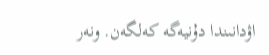اۋدانىندا دۇنيەگە كەلگەن. ونەر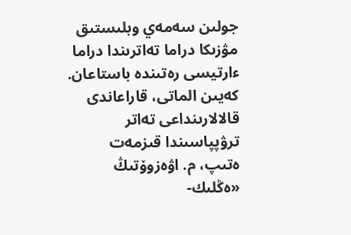جولىن سەمەي وبلىستىق مۋزىكا دراما تەاترىندا دراما ءارتيسى رەتىندە باستاعان. كەيىن الماتى، قاراعاندى قالالارىنداعى تەاتر ترۋپپاسىندا قىزمەت ەتىپ، م. اۋەزوۆتىڭ «ەڭلىك-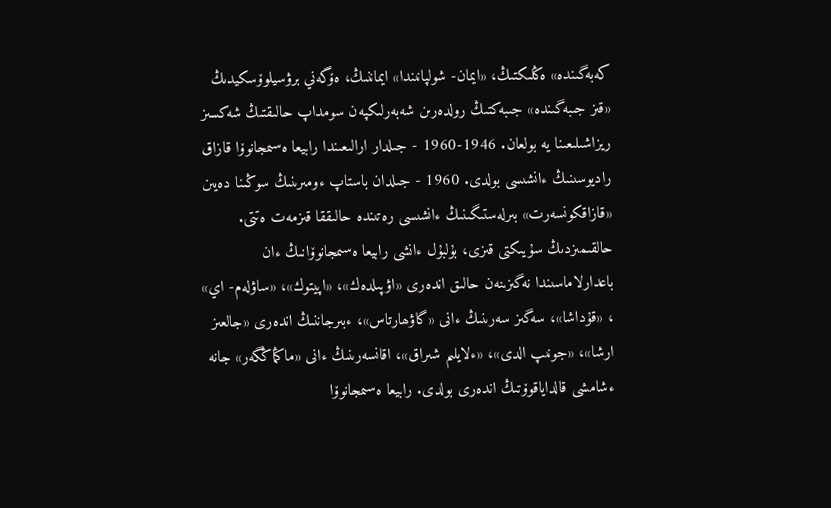كەبەگىندە» ەڭلىكتىڭ، «ايمان- شولپانىندا» ايماننىڭ، ەۆگەني برۋسيلوۆسكيدىڭ «قىز جىبەگىندە» جىبەكتىڭ رولدەرىن شەبەرلىكپەن سومداپ حالىقتىڭ شەكسىز ريزاشىلىعىنا يە بولعان. 1946-1960 - جىلدار ارالىعىندا رابيعا ەسىمجانوۆا قازاق راديوسىنىڭ ءانشىسى بولدى. 1960 - جىلدان باستاپ ءومىرىنىڭ سوڭىنا دەيىن «قازاقكونسەرت» بىرلەستىگىنىڭ ءانشىسى رەتىندە حالىققا قىزمەت ەتتى. حالقىمىزدىڭ سۇيىكتى قىزى، بۇلبۇل ءانشى رابيعا ەسىمجانوۆانىڭ ءان باعدارلاماسىندا نەگىزىنەن حالىق اندەرى «اۋپىلدەك»، «اپيتوك»، «ساۋلەم- اي» ، «قۇداشا»، سەگىز سەرىنىڭ ءانى «گاۋھارتاس»، ءبىرجاننىڭ اندەرى «جالعىز ارشا»، «جونىپ الدى»، «ءلايلىم شىراق»، اقانسەرىنىڭ ءانى «ماڭماڭگەر» جانە ءشامشى قالداياقوۆتىڭ اندەرى بولدى. رابيعا ەسىمجانوۆا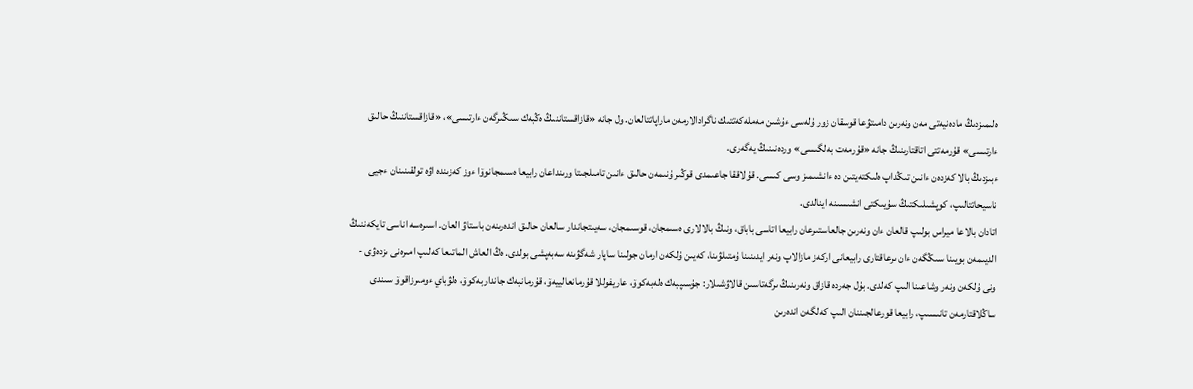ەلىمىزدىڭ مادەنيەتى مەن ونەرىن دامىتۋعا قوسقان زور ۇلەسى ءۇشىن مەملەكەتتىك ناگرادالارمەن ماراپاتتالعان. ول جانە «قازاقستاننىڭ ەڭبەك سىڭىرگەن ءارتىسى»، «قازاقستاننىڭ حالىق ءارتىسى» قۇرمەتتى اتاقتارىنىڭ جانە «قۇرمەت بەلگىسى» وردەنىنىڭ يەگەرى.
ءبىزدىڭ بالا كەزدەن ءانىن تىڭداپ ەلىكتەيتىن دە ءانشىمىز وسى كىسى. قۇلاققا جاعىمدى قوڭىر ۇنىمەن حالىق ءانىن تامىلجىتا ورىنداعان رابيعا ەسىمجانوۆا ءوز كەزىندە اۋە تولقىنىنان ءجيى ناسيحاتتالىپ، كوپشىلىكتىڭ سۇيىكتى انشىسىنە اينالدى.
اتادان بالاعا ميراس بولىپ قالعان ءان ونەرىن جالعاستىرعان رابيعا اتاسى باباق، ونىڭ بالالارى ەسىمجان، قوسىمجان، سەيىتجاندار سالعان حالىق اندەرىنەن باستاۋ العان. اسىرەسە اناسى تايكەننىڭ الديىمەن بويىنا سىڭگەن ءان ىرعاقتارى رابيعانى اركەز مازالاپ ونەر ايدىنىنا ۇمتىلۋىنا، كەيىن ۇلكەن ارمان جولىنا ساپار شەگۋىنە سەبەپشى بولدى. ەڭ العاش الماتىعا كەلىپ امىرەنى ىزدەۋى - ونى ۇلكەن ونەر وشاعىنا الىپ كەلدى. بۇل جەردە قازاق ونەرىنىڭ ىرگەتاسىن قالاۋشىلار: جۇسىپبەك ەلەبەكوۆ، عاريفوللا قۇرمانعالييەۆ، قۇرمانبەك جانداربەكوۆ، ەلۋباي ءومىرزاقوۆ سىندى ساڭلاقتارمەن تانىسىپ، رابيعا قورعالجىننان الىپ كەلگەن اندەرىن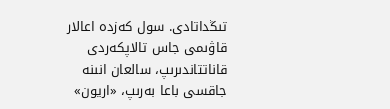تىڭداتادى. سول كەزدە اعالار قاۋىمى جاس تالاپكەردى قاناتتاندىرىپ، سالعان انىنە جاقسى باعا بەرىپ، «اريون»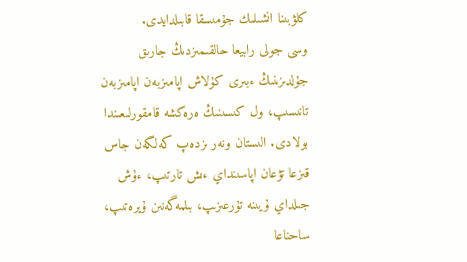كلۋبىنا انشىلىك جۇمىسقا قابىلدايدى.
وسى جولى رابيعا حالقىمىزدىڭ جارىق جۇلدىزىنىڭ ءبىرى كۇلاش اپامىزبەن اپامىزبەن تانىسىپ، ول كىسىنىڭ ەرەكشە قامقورلىعىندا بولادى. الىستان ونەر ىزدەپ كەلگەن جاس قىزعا تۋعان اپاسىنداي ءىش تارتىپ، ءۇش جىلداي ۇيىنە تۇرعىزىپ، بىلمەگەنىن ۇيرەتىپ، ساحناعا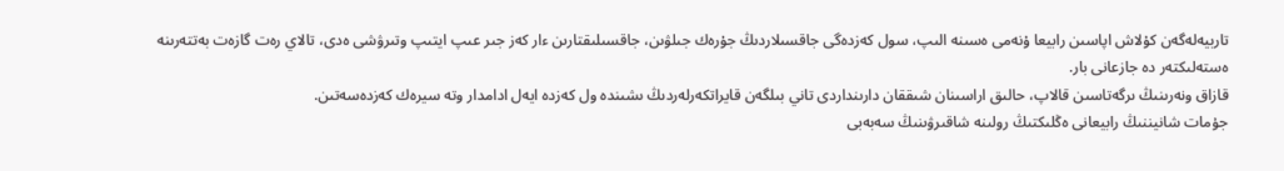تاربيەلەگەن كۇلاش اپاسىن رابيعا ۇنەمى ەسىنە الىپ، سول كەزدەگى جاقسىلاردىڭ جۇرەك جىلۋىن، جاقسىلىقتارىن ءار كەز جىر عىپ ايتىپ وتىرۋشى ەدى، تالاي رەت گازەت بەتتەرىنە ەستەلىكتەر دە جازعانى بار.
قازاق ونەرىنىڭ ىرگەتاسىن قالاپ، حالىق اراسىنان شىققان دارىنداردى تاني بىلگەن قايراتكەرلەردىڭ ىشىندە ول كەزدە ايەل ادامدار وتە سيرەك كەزدەسەتىن.
جۇمات شانيننىڭ رابيعانى ەڭلىكتىڭ رولىنە شاقىرۋىنىڭ سەبەبى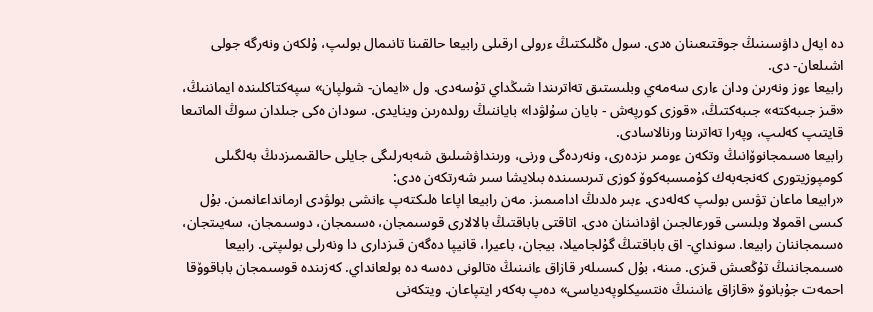دە ايەل داۋسىنىڭ جوقتىعىنان ەدى. سول ەڭلىكتىڭ ءرولى ارقىلى رابيعا حالقىنا تانىمال بولىپ، ۇلكەن ونەرگە جولى اشىلعان- دى.
رابيعا ءوز ونەرىن ودان ءارى سەمەي وبلىستىق تەاترىندا شىڭداي تۇسەدى. ول «ايمان- شولپان» سپەكتاكلىندە ايماننىڭ، «قىز جىبەكتە» جىبەكتىڭ، «قوزى كورپەش - بايان سۇلۋدا» باياننىڭ رولدەرىن وينايدى. سودان ەكى جىلدان سوڭ الماتىعا قايتىپ كەلىپ، وپەرا تەاترىنا ورنالاسادى.
رابيعا ەسىمجانوۆانىڭ وتكەن ءومىر ىزدەرى، ونەردەگى ورنى، ورىنداۋشىلىق شەبەرلىگى جايلى حالقىمىزدىڭ بەلگىلى كومپوزيتورى كەنجەبەك كۇمىسبەكوۆ كوزى تىرىسىندە بىلايشا سىر شەرتكەن ەدى:
«رابيعا ماعان تۋىس بولىپ كەلەدى. ءبىر ەلدىڭ ادامىمىز. مەن رابيعا اپاعا ەلىكتەپ ءانشى بولۋدى ارمانداعانمىن. بۇل كىسى اقمولا وبلىسى قورعالجىن اۋدانىنان ەدى. اتاقتى باباقتىڭ بالالارى قوسىمجان، ەسىمجان، دوسىمجان، سەيىتجان، ەسىمجاننان رابيعا. سونداي- اق باباقتىڭ گۇلجاميلا، بيجان، باعيرا، قانيپا دەگەن قىزدارى دا ونەرلى بولىپتى. رابيعا ەسىمجاننىڭ تۇڭعىش قىزى. مىنە، بۇل كىسىلەر قازاق ءانىنىڭ ەتالونى دەسە دە بولعانداي. كەزىندە قوسىمجان باباقوۆقا احمەت جۇبانوۆ «قازاق ءانىنىڭ ەنتسيكلوپەدياسى» دەپ بەكەر ايتپاعان. ويتكەنى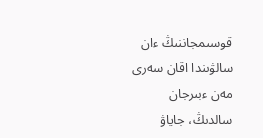قوسىمجاننىڭ ءان سالۋىندا اقان سەرى مەن ءبىرجان سالدىڭ، جاياۋ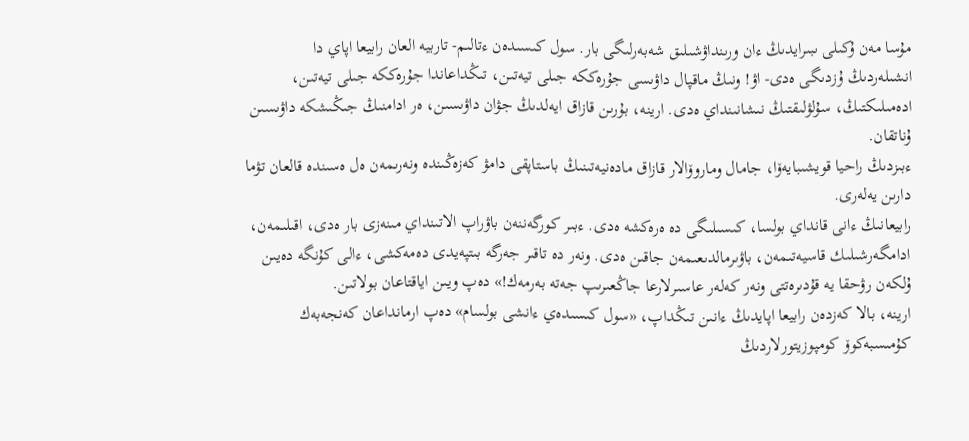مۇسا مەن ۇكىلى ىبىرايدىڭ ءان ورىنداۋشىلىق شەبەرلىگى بار. سول كىسىدەن ءتالىم- تاربيە العان رابيعا اپاي دا انشىلەردىڭ ۇزدىگى ەدى- اۋ! ونىڭ ماقپال داۋىسى جۇرەككە جىلى تيەتىن، تىڭداعاندا جۇرەككە جىلى تيەتىن، ادەمىلىكتىڭ، سۇلۋلىقتىڭ نىشانىنداي ەدى. ارينە، بۇرىن قازاق ايەلدىڭ جۋان داۋىسىن، ەر ادامنىڭ جىڭىشكە داۋىسىن ۇناتقان.
ءبىزدىڭ راحيا قويشىبايەۆا، جامال وماروۆالار قازاق مادەنيەتىنىڭ باستاپقى دامۋ كەزەڭىندە ونەرىمەن ەل ەسىندە قالعان تۋما دارىن يەلەرى.
رابيعانىڭ ءانى قانداي بولسا، كىسىلىگى دە ەرەكشە ەدى. ءبىر كورگەننەن باۋراپ الاتىنداي مىنەزى بار ەدى، اقىلىمەن، ادامگەرشىلىك قاسيەتىمەن، باۋىرمالدىعىمەن جاقىن ەدى. ونەر دە تاقىر جەرگە بىتپەيدى دەمەكشى، ءالى كۇنگە دەيىن ۇلكەن رۋحقا يە قۇدىرەتتى ونەر كەلەر عاسىرلارعا جاڭعىرىپ جەتە بەرمەك!» دەپ ويىن اياقتاعان بولاتىن.
ارينە، بالا كەزدەن رابيعا اپايدىڭ ءانىن تىڭداپ، «سول كىسىدەي ءانشى بولسام» دەپ ارمانداعان كەنجەبەك كۇمىسبەكوۆ كومپوزيتورلاردىڭ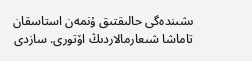ىشىندەگى حالىقتىق ۇنمەن استاسقان تاماشا شىعارمالاردىڭ اۆتورى. سازدى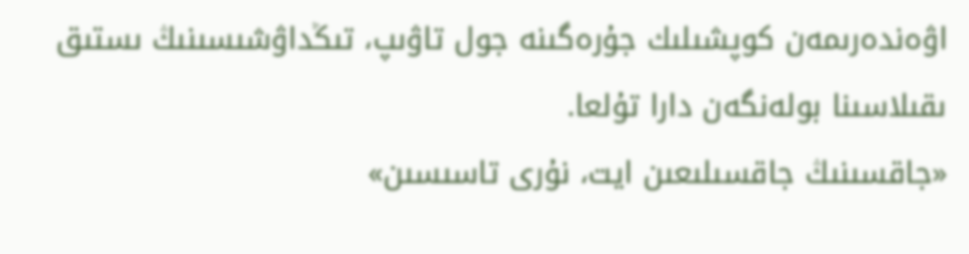اۋەندەرىمەن كوپشىلىك جۇرەگىنە جول تاۋىپ، تىڭداۋشىسىنىڭ ىستىق ىقىلاسىنا بولەنگەن دارا تۇلعا.
«جاقسىنىڭ جاقسىلىعىن ايت، نۇرى تاسىسىن»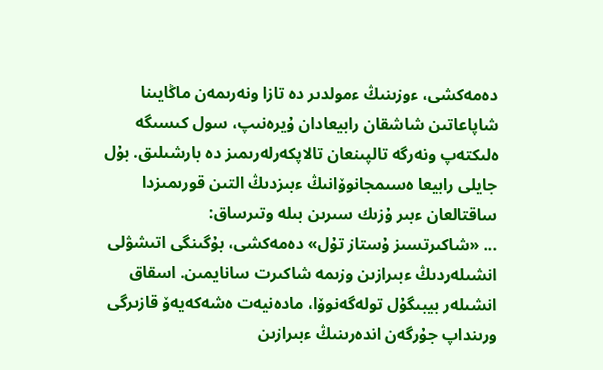دەمەكشى، ءوزىنىڭ ءمولدىر دە تازا ونەرىمەن ماڭايىنا شاپاعاتىن شاشقان رابيعادان ۇيرەنىپ، سول كىسىگە ەلىكتەپ ونەرگە تالپىنعان تالاپكەرلەرىمىز دە بارشىلىق. بۇل جايلى رابيعا ەسىمجانوۆانىڭ ءبىزدىڭ التىن قورىمىزدا ساقتالعان ءبىر ۇزىك سىرىن بىلە وتىرساق:
... «شاكىرتسىز ۇستاز تۇل» دەمەكشى، بۇگىنگى اتىشۋلى انشىلەردىڭ ءبىرازىن وزىمە شاكىرت سانايمىن. اسقاق انشىلەر بيبىگۇل تولەگەنوۆا، مادەنيەت ەشەكەيەۆ قازىرگى ورىنداپ جۇرگەن اندەرىنىڭ ءبىرازىن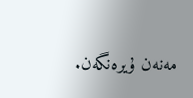مەنەن ۇيرەنگەن.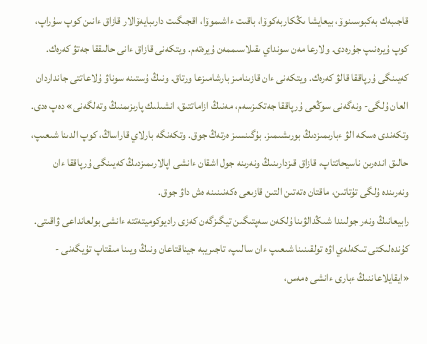قاجىبەك بەكبوسىنوۆ، بيعايشا ىڭكاربەكوۆا، باقىت ءاشىموۆا، اقجىگىت دارىبايەۆالار قازاق ءانىن كوپ سۇراپ، كوپ ۇيرەنىپ جۇرەدى. ولارعا مەن سونداي ىقىلاسىممەن ۇيرەتەم. ويتكەنى قازاق ءانى حالىققا جەتۋ كەرەك. كەيىنگى ۇرپاققا قالۋ كەرەك. ويتكەنى ءان قازىنامىز بارشامىزعا ورتاق. ونىڭ ۇستىنە سوناۋ ۇلاعاتتى جانداردان العان ۇلگى- ونەگەنى سوڭعى ۇرپاققا جەتكىزسەم، مەنىڭ ازاماتتىق، انشىلىك پارىزىمنىڭ وتەلگەنى» دەپ ەدى.
وتكەندى ەسكە الۋ ءبارىمىزدىڭ بورىشىمىز. بۇگىنسىز ەرتەڭ جوق. وتكەنگە بارلاي قاراساڭ، كوپ الدىنا شىعىپ، حالىق اندەرىن ناسيحاتتاپ، قازاق قىزدارىنىڭ ونەرىنە جول اشقان ءانشى اپالارىمىزدىڭ كەيىنگى ۇرپاققا ءان ونەرىندە ۇلگى تۇتاتىن، ماقتان ەتەتىن التىن قازىعى ەكەنىنىنە ەش داۋ جوق.
رابيعانىڭ ونەر جولىندا شىڭدالۋىنا ۇلكەن سەپتىگىن تيگىزگەن كەزى راديوكوميتەتتە ءانشى بولعانداعى ۋاقىتى. كۇندەلىكتى تىكەلەي اۋە تولقىنىنا شىعىپ ءان سالىپ، تاجىريبە جيناقتاعان ونىڭ ويىنا مىقتاپ تۇيگەنى - «ايقايلاعاننىڭ ءبارى ءانشى ەمەس،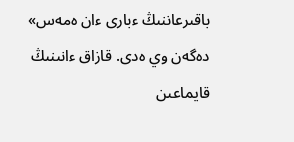باقىرعاننىڭ ءبارى ءان ەمەس» دەگەن وي ەدى. قازاق ءانىنىڭ قايماعىن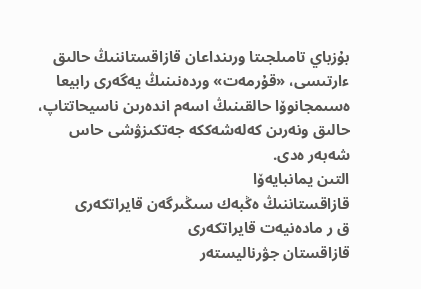بۇزباي تامىلجىتا ورىنداعان قازاقستاننىڭ حالىق ءارتىسى، «قۇرمەت» وردەنىنىڭ يەگەرى رابيعا ەسىمجانوۆا حالقىنىڭ اسەم اندەرىن ناسيحاتتاپ، حالىق ونەرىن كەلەشەككە جەتكىزۋشى حاس شەبەر ەدى.
التىن يمانبايەۆا
قازاقستاننىڭ ەڭبەك سىڭىرگەن قايراتكەرى
ق ر مادەنيەت قايراتكەرى
قازاقستان جۋرناليستەر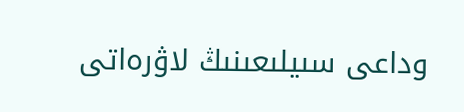وداعى سىيلىعىنىڭ لاۋرەاتى